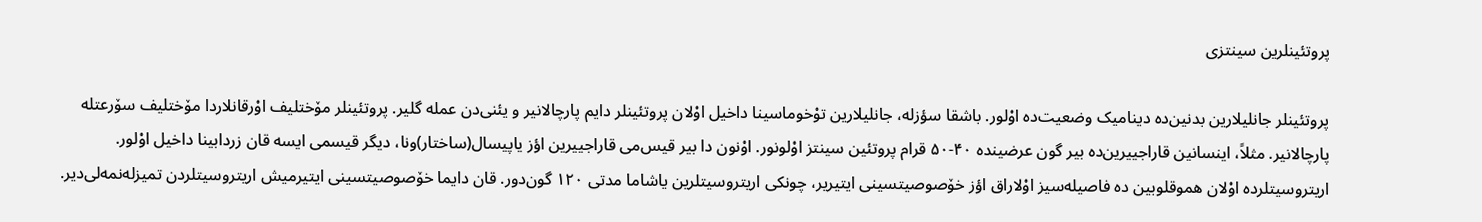پروتئینلرین سینتزی

پروتئینلر جانلیلارین بدنین‌ده دینامیک وضعیت‌ده اوْلور. باشقا سؤزله، جانلیلارین توْخوماسینا داخیل اوْلان پروتئینلر دایم پارچالانیر و یئنی‌دن عمله گلیر. پروتئینلر مۆختلیف اوْرقانلاردا مۆختلیف سۆرعتله پارچالانیر. مثلاً، اینسانین قاراجییرین‌ده بیر گون عرضینده ۴۰-۵۰ قرام پروتئین سینتز اوْلونور. اوْنون دا بیر قیس‌می قاراجییرین اؤز یاپیسال(ساختار)ونا، دیگر قیسمی ایسه قان زردابینا داخیل اوْلور. اریتروسیتلرده اوْلان هموقلوبین ده فاصیله‌سیز اوْلاراق اؤز خۆصوصیتسینی ایتیریر، چونکی اریتروسیتلرین یاشاما مدتی ۱۲۰ گون‌دور. قان دایما خۆصوصیتسینی ایتیرمیش اریتروسیتلردن تمیزله‌نمه‌لی‌دیر.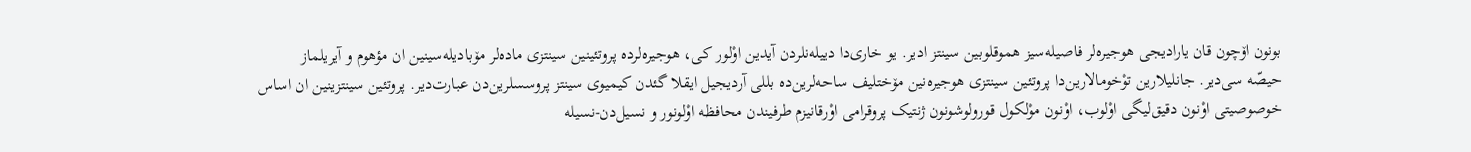بونون اۆچون قان یارادیجی هوجیره‌لر فاصیله‌سیز هموقلوبین سینتز ادیر. یو خاری‌دا دییله‌نلردن آیدین اوْلور کی، هوجیره‌لرده پروتئینین سینتزی ماده‌لر مۆبادیله‌سینین ان مؤهوم و آیریلماز حیصّه ‌سی‌دیر. جانلیلارین توْخومالارین‌دا پروتئین سینتزی هوجیره‌نین مۆختلیف ساحه‌لرین‌ده بللی آردیجیل ایقلا گئدن کیمیوی سینتز پروسسلرین‌دن عبارت‌دیر. پروتئین سینتزینین ان اساس خوصوصیتی اوْنون دقیق‌لیگی اوْلوب، اوْنون موْلکول قورولوشونون ژنتیک پروقرامی اوْرقانیزم طرفیندن محافظه اوْلونور و نسیل‌دن-نسیله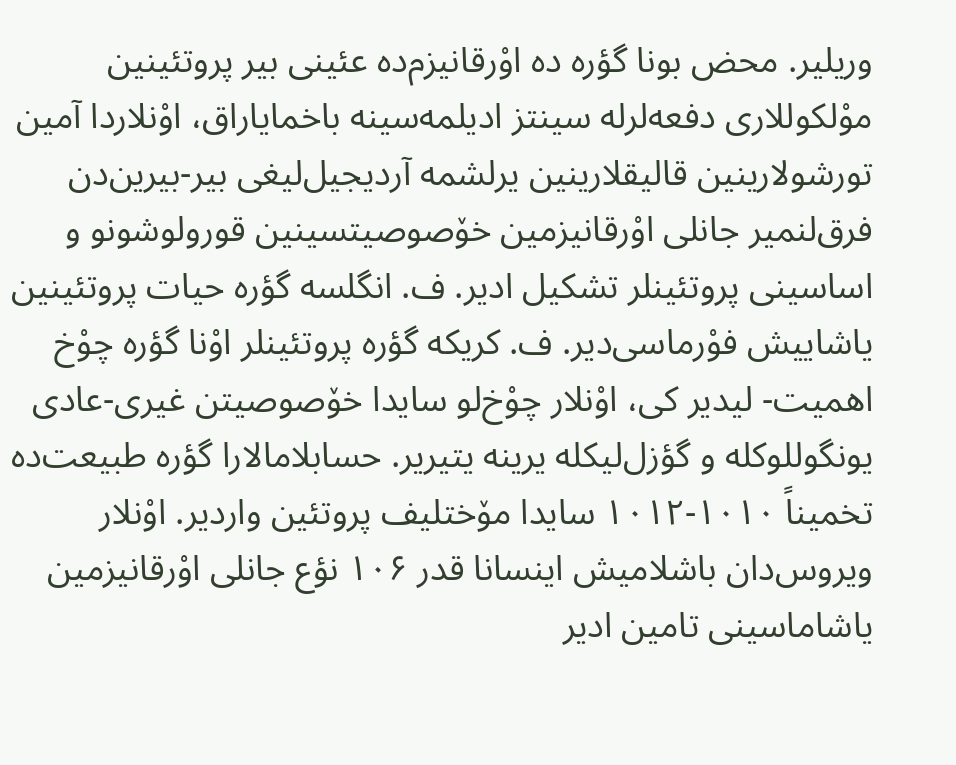وریلیر. محض بونا گؤره ده اوْرقانیزم‌ده عئینی بیر پروتئینین موْلکوللاری دفعه‌لرله سینتز ادیلمه‌سینه باخمایاراق، اوْنلاردا آمین تورشولارینین قالیقلارینین یرلشمه آردیجیل‌لیغی بیر-بیرین‌دن فرق‌لنمیر جانلی اوْرقانیزمین خۆصوصیتسینین قورولوشونو و اساسینی پروتئینلر تشکیل ادیر. ف. انگلسه گؤره حیات پروتئینین یاشاییش فوْرماسی‌دیر. ف. کریکه گؤره پروتئینلر اوْنا گؤره چوْخ اهمیت- لیدیر کی، اوْنلار چوْخ‌لو سایدا خۆصوصیتن غیری-عادی یونگوللوکله و گؤزل‌لیکله یرینه یتیریر. حسابلامالارا گؤره طبیعت‌ده تخمیناً ۱۰۱۰-۱۰۱۲ سایدا مۆختلیف پروتئین واردیر. اوْنلار ویروس‌دان باشلامیش اینسانا قدر ۱۰۶ نؤع جانلی اوْرقانیزمین یاشاماسینی تامین ادیر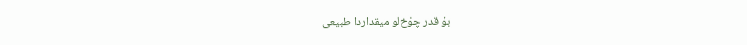بۇ قدر چوْخ‌لو میقداردا طبیعی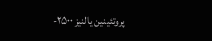پروتئینین یالنیز ۲۵۰۰-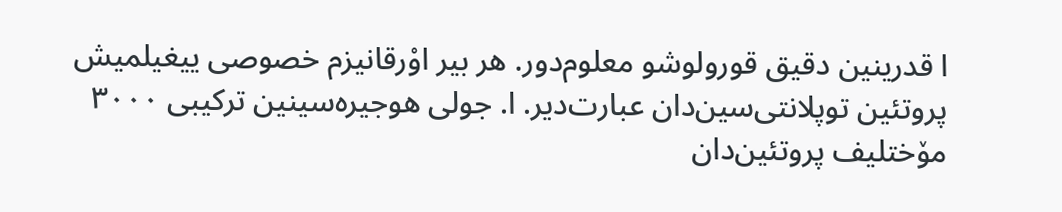ا قدرینین دقیق قورولوشو معلوم‌دور. هر بیر اوْرقانیزم خصوصی ییغیلمیش پروتئین توپلانتی‌سین‌دان عبارت‌دیر. ا. جولی هوجیره‌سینین ترکیبی ۳۰۰۰ مۆختلیف پروتئین‌دان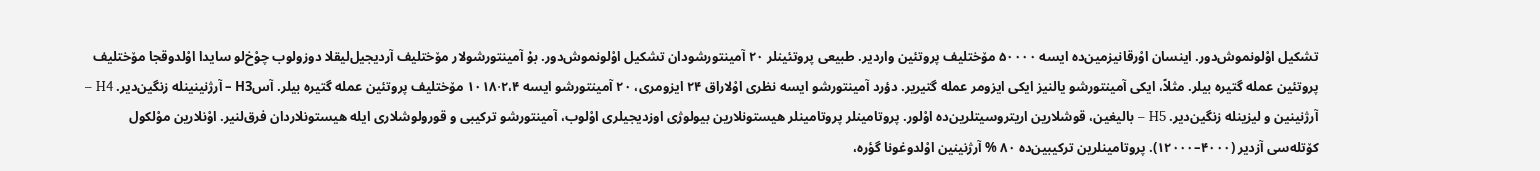تشکیل اوْلونموش‌دور. اینسان اوْرقانیزمین‌ده ایسه ۵۰۰۰۰ مۆختلیف پروتئین واردیر. طبیعی پروتئینلر ۲۰ آمینتورشودان تشکیل اوْلونموش‌دور. بۇ آمینتورشولار مۆختلیف آردیجیل‌لیقلا دوزولوب چوْخ‌لو سایدا اوْلدوقجا مۆختلیف پروتئین عمله گتیره بیلر. مثلاً، ایکی آمینتورشو یالنیز ایکی ایزومر عمله گتیریر. دؤرد آمینتورشو ایسه نظری اوْلاراق ۲۴ ایزومری، ۲۰ آمینتورشو ایسه ۲،۴⋅۱۰۱۸ مۆختلیف پروتئین عمله گتیره بیلر. آسH3 – آرژنینینله زنگین‌دیر. H4 – آرژنینین و لیزینله زنگین‌دیر. H5 – بالیغین، قوشلارین اریتروسیتلرین‌ده اوْلور. پروتامینلر پروتامینلر هیستونلارین بیولوژی اوزدیجیلری اوْلوب، آمینتورشو ترکیبی و قورولوشلاری ایله هیستونلاردان فرق‌لنیر. اوْنلارین موْلکول کۆتله‌سی آزدیر (۴۰۰۰–۱۲۰۰۰). پروتامینلرین ترکیبین‌ده ۸۰ % آرژنینین اوْلدوغونا گؤره،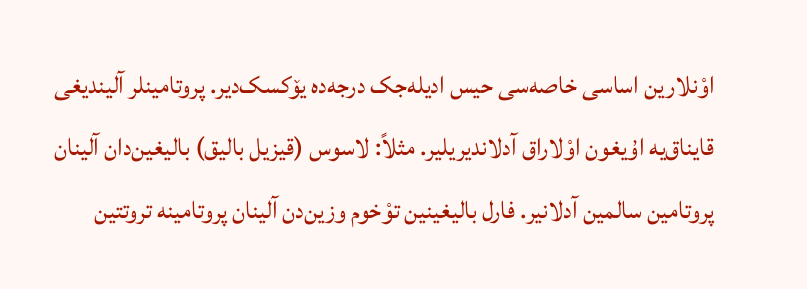اوْنلارین اساسی خاصه‌سی حیس ادیله‌جک درجه‌ده یۆکسک‌دیر. پروتامینلر آلیندیغی قایناق‌یه اۇیغون اوْلاراق آدلاندیریلیر. مثلاً: لاسوس (قیزیل بالیق) بالیغین‌دان آلینان پروتامین سالمین آدلانیر. فارل بالیغینین توْخوم وزین‌دن آلینان پروتامینه تروتتین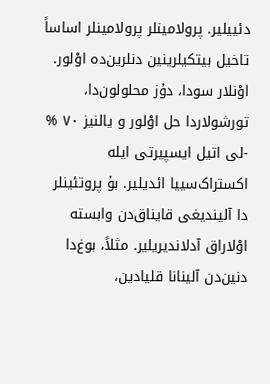دئییلیر. پرولامینلر پرولامینلر اساساً تاخیل بیتکیلرینین دنلرین‌ده اوْلور. اوْنلار سودا، دۇز محلولون‌دا، تورشولاردا حل اوْلور و یالنیز ۷۰ % -لی اتیل ایسپیرتی ایله اکستراک‌سییا ائدیلیر. بۇ پروتئینلر دا آلیندیغی قایناق‌دن وابسته اوْلاراق آدلاندیریلیر. مثلاً، بوغ‌دا دنین‌دن آلینانا قلیادین،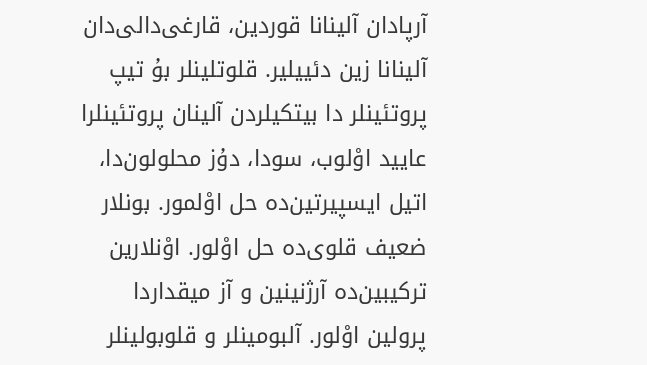آرپادان آلینانا قوردین، قارغی‌دالی‌دان آلینانا زین دئییلیر. قلوتلینلر بۇ تیپ پروتئینلر دا بیتکیلردن آلینان پروتئینلرا عایید اوْلوب، سودا، دۇز محلولون‌دا، اتیل ایسپیرتین‌ده حل اوْلمور. بونلار ضعیف قلوی‌ده حل اوْلور. اوْنلارین ترکیبین‌ده آرژنینین و آز میقداردا پرولین اوْلور. آلبومینلر و قلوبولینلر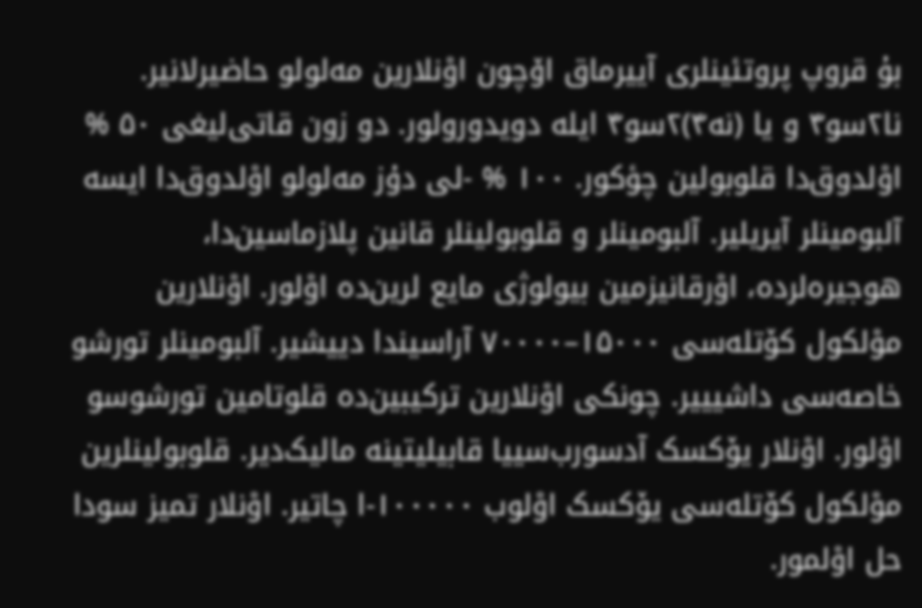بۇ قروپ پروتئینلری آییرماق اۆچون اوْنلارین مه‌لولو حاضیرلانیر. نا۲سو۴ و یا (نه۴)۲سو۴ ایله دویدورولور. دو زون قاتی‌لیغی ۵۰ % اوْلدوق‌دا قلوبولین چؤکور. ۱۰۰ % -لی دۇز مه‌لولو اوْلدوق‌دا ایسه آلبومینلر آیریلیر. آلبومینلر و قلوبولینلر قانین پلازماسین‌دا، هوجیره‌لرده، اوْرقانیزمین بیولوژی مایع لرین‌ده اوْلور. اوْنلارین موْلکول کۆتله‌سی ۱۵۰۰۰–۷۰۰۰۰ آراسیندا دییشیر. آلبومینلر تورشو خاصه‌سی داشیییر. چونکی اوْنلارین ترکیبین‌ده قلوتامین تورشوسو اوْلور. اوْنلار یۆکسک آدسورب‌سییا قابیلیتینه مالیک‌دیر. قلوبولینلرین موْلکول کۆتله‌سی یۆکسک اوْلوب ۱۰۰۰۰۰-ا چاتیر. اوْنلار تمیز سودا حل اوْلمور.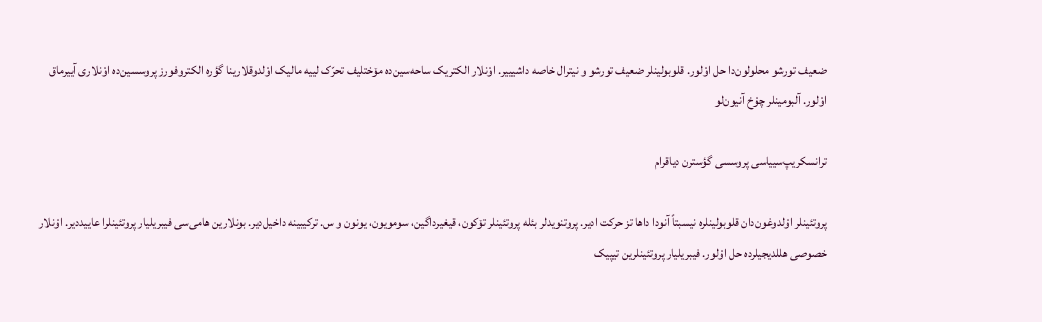ضعیف تورشو محلولون‌دا حل اوْلور. قلوبولینلر ضعیف تورشو و نیترال خاصه داشیییر. اوْنلار الکتریک ساحه‌سین‌ده مۆختلیف تحرّک لییه مالیک اوْلدوقلارینا گؤره الکتروفورز پروسسین‌ده اوْنلاری آییرماق اوْلور. آلبومینلر چوْخ آنیون‌لو

ترانسکریپ‌سییاسی پروسسی گؤستر‌ن دیاقرام

پروتئینلر اوْلدوغون‌دان قلوبولینلره نیسبتاً آنودا داها تز حرکت ادیر. پروتنویدلر بئله پروتئینلر تۆکون، قیغیرداگین، سومویون، یونون و س. ترکیبینه داخیل‌دیر. بونلارین هامی‌سی فیبریلیار پروتئینلرا عاییددیر. اوْنلار خصوصی هللدیجیلرده حل اوْلور. فیبریلیار پروتئینلرین تیپیک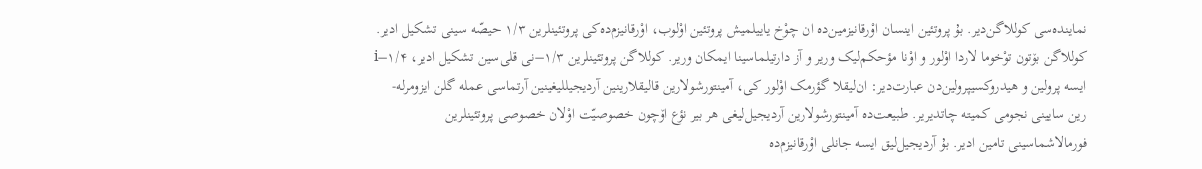نماینده‌سی کوللاگن‌دیر. بۇ پروتئین اینسان اوْرقانیزمین‌ده ان چوْخ یاییلمیش پروتئین اوْلوب، اوْرقانیزم‌ده‌کی پروتئینلرین ۱/۳ حیصّه ‌سینی تشکیل ادیر. کوللاگن بۆتون توْخوما لاردا اوْلور و اوْنا مؤحکم‌لیک وریر و آز دارتیلماسینا ایمکان وریر. کوللاگن پروتئینلرین ۱/۳–نی قلی‌سین تشکیل ادیر، ۱/۴–i ایسه پرولین و هیدروکسیپرولین‌دن عبارت‌دیر: ان‌لیقلا گؤرمک اوْلور کی، آمینتورشولارین قالیقلارینین آردیجیللیغینین آرتماسی عمله گلن ایزومرله- رین سایینی نجومی کمیته چاتدیریر. طبیعت‌ده آمینتورشولارین آردیجیل‌لیغی هر بیر نؤع اۆچون خصوصیّت اوْلان خصوصی پروتئینلرین فورمالاشماسینی تامین ادیر. بۇ آردیجیل‌لیق ایسه جانلی اوْرقانیزم‌ده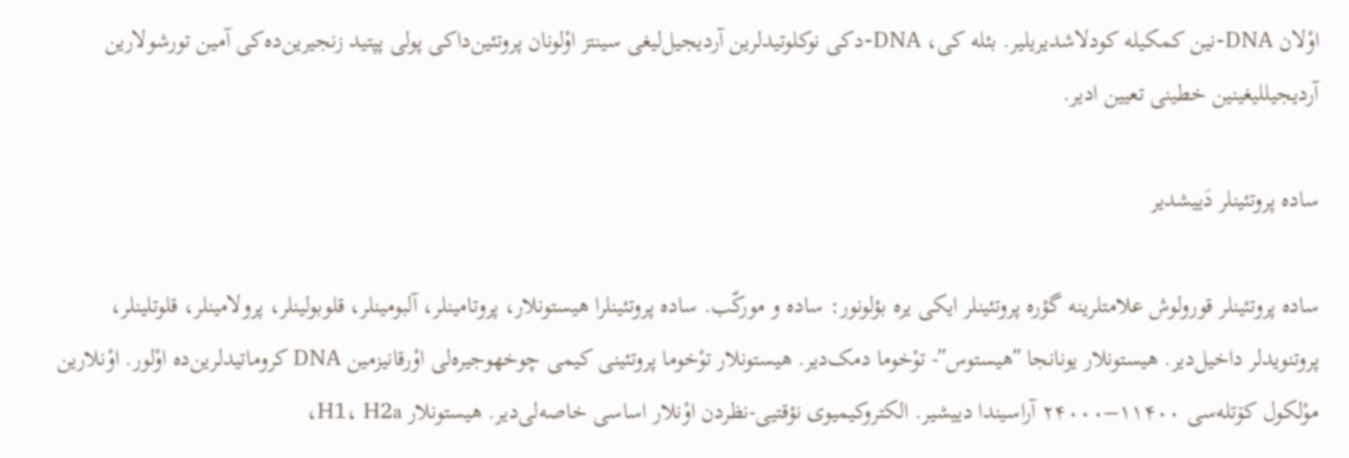اوْلان DNA-نین کمکیله کودلاشدیریلیر. بئله کی، DNA-دکی نوکلوتیدلرین آردیجیل‌لیغی سینتز اوْلونان پروتئین‌داکی پولی پپتید زنجیرین‌ده‌کی آمین تورشولارین آردیجیللیغینین خطینی تعیین ادیر.

ساده پروتئینلر دَییشدیر

ساده پروتئینلر قورولوش علامتلرینه گؤره پروتئینلر ایکی یره بؤلونور: ساده و مورکّب. ساده پروتئینلرا هیستونلار، پروتامینلر، آلبومینلر، قلوبولینلر، پرولامینلر، قلوتلینلر، پروتنویدلر داخیل‌دیر. هیستونلار یونانجا ″هیستوس″- توْخوما دمک‌دیر. هیستونلار توْخوما پروتئینی کیمی چوخهوجیره‌لی اوْرقانیزمین DNA کروماتیدلرین‌ده اوْلور. اوْنلارین موْلکول کۆتله‌سی ۱۱۴۰۰–۲۴۰۰۰ آراسیندا دییشیر. الکتروکیمیوی نؤقتیی-نظردن اوْنلار اساسی خاصه‌لی‌دیر. هیستونلار H1، H2a،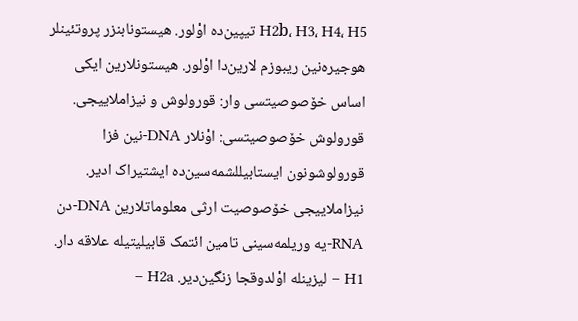H2b، H3، H4، H5 تیپین‌ده اوْلور. هیستونابنزر پروتئینلر هوجیره‌نین ریبوزم لارین‌دا اوْلور. هیستونلارین ایکی اساس خۆصوصیتسی وار: قورولوش و نیزاملاییجی. قورولوش خۆصوصیتسی: اوْنلار DNA-نین فزا قورولوشونون ایستابیللشمه‌سین‌ده ایشتیراک ادیر. نیزاملاییجی خۆصوصیت ارثی معلوماتلارین DNA-دن RNA-یه وریلمه‌سینی تامین ائتمک قابیلیتیله علاقه دار. H1 – لیزینله اوْلدوقجا زنگین‌دیر. H2a –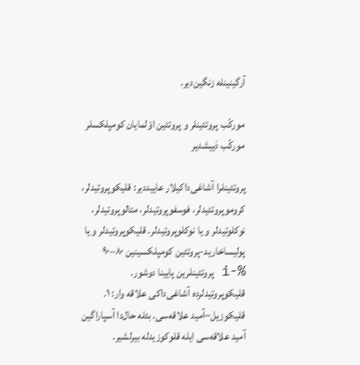آرگینینله زنگین‌دیر.

مورکّب پروتئینلر و پروتئین اوْلمایان کومپلکسلر مورکّب دَییشدیر

پروتئینلرا آشاغی‌داکیلار عاییددیر: قلیکوپروتیدلر، کروموپروتئیدلر، فوسفوپروتیدلر، متالوپروتیدلر، نوکلوتیدلر و یا نوکلوپروتیدلر. قلیکوپروتیدلر و یا پولیساخارید-پروتئین کومپلکسینین ۸۰–۹۰ %-i پروتئینلرین پایینا دوشور. قلیکوپروتیدلرده آشاغی‌داکی علاقه وار: ۱. قلیکوزیل−آمید علاقه‌سی. بئله حال‌دا آسپاراگین آمید علاقه‌سی ایله قلوکوزیدله بیرلشیر.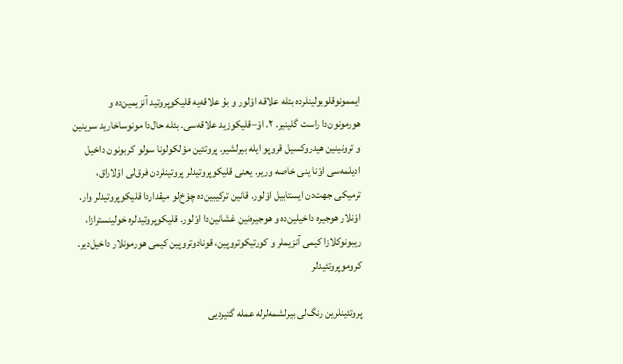ایممونوقلوبولینلرده بئله علاقه اوْلور و بۇ علاقه‌یه قلیکوپروتید آنزیمین‌ده و هورمونون‌دا راست گلینیر. ۲. اوْ–قلیکوزید علاقه‌سی. بئله حال‌دا مونوساخارید سرینین و ترونینین هیدروکسیل قروپو ایله بیرلشیر. پروتئین موْلکولونا سولو کربونون داخیل ادیلمه‌سی اوْنا ینی خاصه وریر. یعنی قلیکوپروتیدلر پروتینلردن فرق‌لی اوْلاراق، ترمیکی جهت‌دن ایستابیل اوْلور. قانین ترکیبین‌ده چوْخ‌لو میقداردا قلیکوپروتیدلر وار. اوْنلار هوجیره داخیلین‌ده و هوجیره‌نین غشانین‌دا اوْلور. قلیکوپروتیدلره خولینسترازا، ریبونوکلازا کیمی آنزیملر و کورتیکوتروپین، قونادوتروپین کیمی هورمونلار داخیل‌دیر. کروموپروتئیدلر

پروتئینلرین رنگ‌لی بیرلشمه‌لرله عمله گتیردیی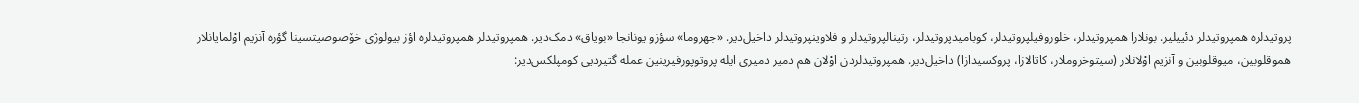پروتیدلره همپروتیدلر دئییلیر. بونلارا همپروتیدلر، خلوروفیلپروتیدلر، کوبامیدپروتیدلر، رتینالپروتیدلر و فلاوینپروتیدلر داخیل‌دیر. «جهروما» سؤزو یونانجا «بویاق» دمک‌دیر. همپروتیدلر همپروتیدلره اؤز بیولوژی خۆصوصیتسینا گؤره آنزیم اوْلمایانلار هموقلوبین، میوقلوبین و آنزیم اوْلانلار (سیتوخروملار، کاتالازا، پروکسیدازا) داخیل‌دیر. همپروتیدلردن اوْلان هم دمیر دمیری ایله پروتوپورفیرینین عمله گتیردیی کومپلکس‌دیر: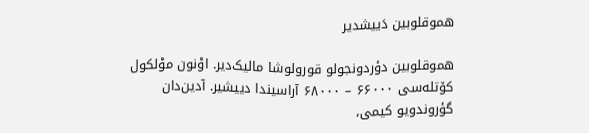هموقلوبین دَییشدیر

هموقلوبین دؤردونجولو قورولوشا مالیک‌دیر. اوْنون موْلکول کۆتله‌سی ۶۶۰۰۰ – ۶۸۰۰۰ آراسیندا دییشیر. آدین‌دان گؤروندویو کیمی،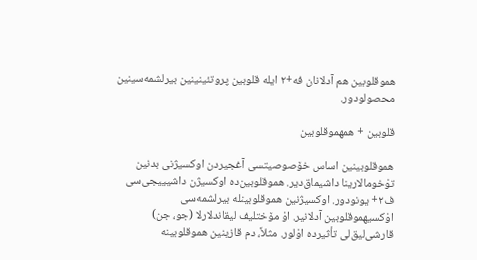هموقلوبین هم آدلانان فه+۲ ایله قلوبین پروتئینینین بیرلشمه‌سینین محصولودور.

قلوبین + همهموقلوبین

هموقلوبینین اساس خۆصوصیتسی آغجیردن اوکسیژنی بدنین توْخومالارینا داشیماق‌دیر. هموقلوبین‌ده اوکسیژن داشیییجی‌سی ف۲+ یونودور. اوکسیژنین هموقلوبینله بیرلشمه‌سی اوْکسیهموقلوبین آدلانیر. اوْ مۆختلیف لیقاندلارلا (جو، جن) قارشی‌لیق‌لی تأثیرده اوْلور. مثلاً، دم قازینین هموقلوبینه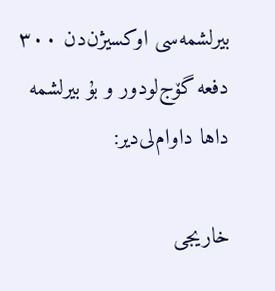بیرلشمه‌سی اوکسیژن‌دن ۳۰۰ دفعه گۆج‌لودور و بۇ بیرلشمه داها داوام‌لی‌دیر:

خاریجی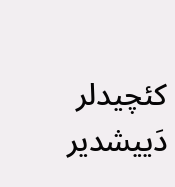کئچیدلر دَییشدیر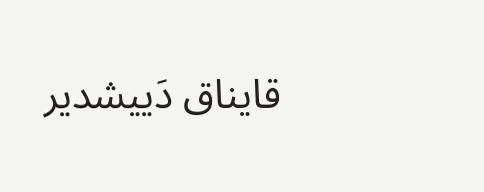قایناق دَییشدیر